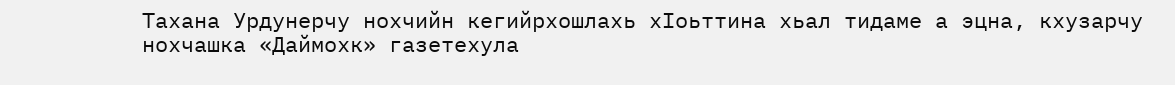Тахана Урдунерчу нохчийн кегийрхошлахь хIоьттина хьал тидаме а эцна, кхузарчу нохчашка «Даймохк» газетехула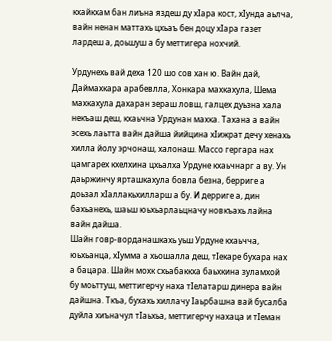кхайкхам бан лиъна яздеш ду хIара кост, хIунда аьлча, вайн ненан маттахь цхьаъ бен доцу хIара газет лардеш а, доьшуш а бу меттигера нохчий.

Урдунехь вай деха 120 шо сов хан ю. Вайн дай, Даймахкара арабевлла, Хонкара махкахула, Шема махкахула дахаран зераш ловш, галцех дуьзна хала некъаш деш, кхаьчна Урдунан махка. Тахана а вайн эсехь лаьтта вайн дайша йийцина хIижрат дечу хенахь хилла йолу эрчонаш, халонаш. Массо гергара нах цамгарех кхелхина цхьалха Урдуне кхаьчнарг а ву. Ун даьржинчу ярташкахула бовла безна, берриге а доьзал хIаллакьхилларш а бу. И дерриге а, дин бахьанехь, шаьш юьхьарлаьцначу новкъахь лайна вайн дайша.
Шайн говр-ворданашкахь уьш Урдуне кхаьчча, юьхьанца, хIумма а хьошалла деш, тIекаре бухара нах а бацара. Шайн мохк схьабаккха баьхкина зуламхой бу моьттуш, меттигерчу наха тIелатарш динера вайн дайшна. Ткъа, бухахь хиллачу Iаьрбашна вай бусалба дуйла хиъначул тIаьхьа, меттигерчу нахаца и тIеман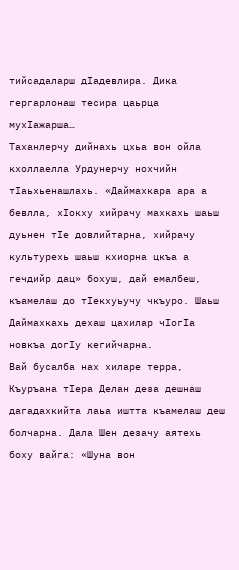тийсадаларш дIадевлира. Дика гергарлонаш тесира цаьрца мухIажарша…
Таханлерчу дийнахь цхьа вон ойла кхоллаелла Урдунерчу нохчийн тIаьхьенашлахь. «Даймахкара ара а бевлла, хIокху хийрачу махкахь шаьш дуьнен тIе довлийтарна, хийрачу культурехь шаьш кхиорна цкъа а гечдийр дац» бохуш, дай емалбеш, къамелаш до тIекхуьучу чкъуро. Шаьш Даймахкахь дехаш цахилар чIогIа новкъа догIу кегийчарна.
Вай бусалба нах хиларе терра, Къуръана тIера Делан деза дешнаш дагадахкийта лаьа иштта къамелаш деш болчарна. Дала Шен дезачу аятехь боху вайга: «Шуна вон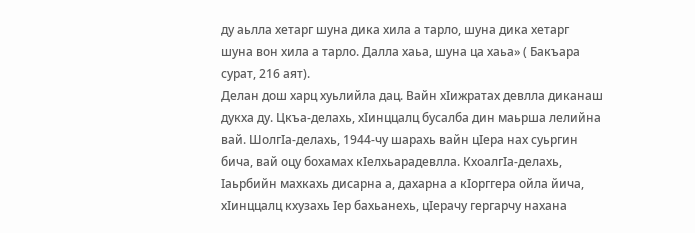ду аьлла хетарг шуна дика хила а тарло, шуна дика хетарг шуна вон хила а тарло. Далла хаьа, шуна ца хаьа» ( Бакъара сурат, 216 аят).
Делан дош харц хуьлийла дац. Вайн хIижратах девлла диканаш дукха ду. Цкъа-делахь, хIинццалц бусалба дин маьрша лелийна вай. ШолгIа-делахь, 1944-чу шарахь вайн цIера нах суьргин бича, вай оцу бохамах кIелхьарадевлла. КхоалгIа-делахь, Iаьрбийн махкахь дисарна а, дахарна а кIорггера ойла йича, хIинццалц кхузахь Iер бахьанехь, цIерачу гергарчу нахана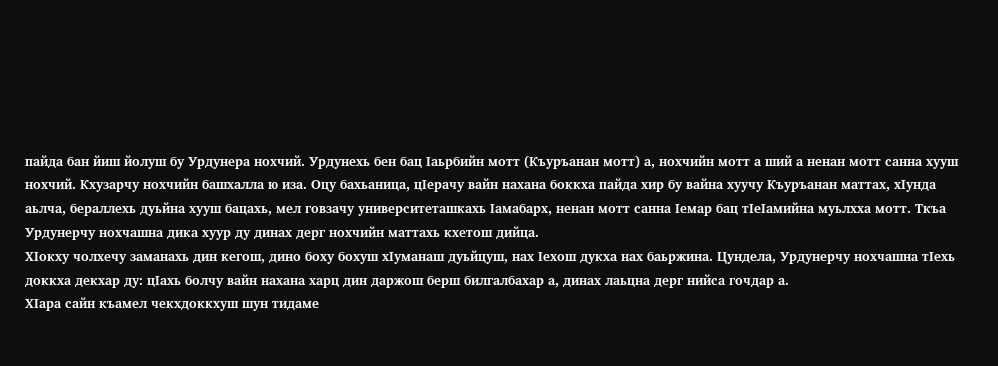пайда бан йиш йолуш бу Урдунера нохчий. Урдунехь бен бац Iаьрбийн мотт (Къуръанан мотт) а, нохчийн мотт а ший а ненан мотт санна хууш нохчий. Кхузарчу нохчийн башхалла ю иза. Оцу бахьаница, цIерачу вайн нахана боккха пайда хир бу вайна хуучу Къуръанан маттах, хIунда аьлча, бераллехь дуьйна хууш бацахь, мел говзачу университеташкахь Iамабарх, ненан мотт санна Iемар бац тIеIамийна муьлхха мотт. Ткъа Урдунерчу нохчашна дика хуур ду динах дерг нохчийн маттахь кхетош дийца.
ХIокху чолхечу заманахь дин кегош, дино боху бохуш хIуманаш дуьйцуш, нах Iехош дукха нах баьржина. Цундела, Урдунерчу нохчашна тIехь доккха декхар ду: цIахь болчу вайн нахана харц дин даржош берш билгалбахар а, динах лаьцна дерг нийса гочдар а.
ХIара сайн къамел чекхдоккхуш шун тидаме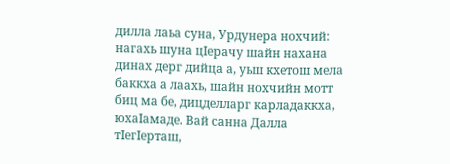дилла лаьа суна, Урдунера нохчий: нагахь шуна цIерачу шайн нахана динах дерг дийца а, уьш кхетош мела баккха а лаахь, шайн нохчийн мотт биц ма бе, дицделларг карладаккха, юхаIамаде. Вай санна Далла тIегIерташ,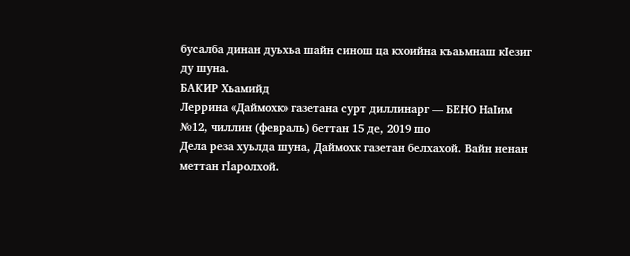бусалба динан дуьхьа шайн синош ца кхоийна къаьмнаш кIезиг ду шуна.
БАКИР Хьамийд
Леррина «Даймохк» газетана сурт диллинарг — БЕНО НаIим
№12, чиллин (февраль) беттан 15 де, 2019 шо
Дела реза хуьлда шуна, Даймохк газетан белхахой. Вайн ненан меттан гӏаролхой.